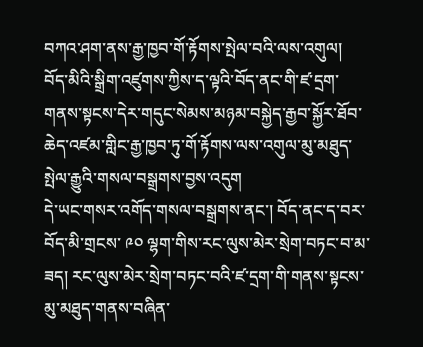བཀའ་ཤག་ནས་རྒྱ་ཁྱབ་གོ་རྟོགས་སྤེལ་བའི་ལས་འགུལ།
བོད་མིའི་སྒྲིག་འཛུགས་ཀྱིས་ད་ལྟའི་བོད་ནང་གི་ཛ་དྲག་གནས་སྟངས་དེར་གདུང་སེམས་མཉམ་བསྐྱེད་རྒྱབ་སྐྱོར་ཐོབ་ཆེད་འཛམ་གླིང་རྒྱ་ཁྱབ་ཏུ་གོ་རྟོགས་ལས་འགུལ་མུ་མཐུད་སྤེལ་རྒྱུའི་གསལ་བསྒྲགས་བྱས་འདུག
དེ་ཡང་གསར་འགོད་གསལ་བསྒྲགས་ནང་། བོད་ནང་ད་བར་བོད་མི་གྲངས་ ༩༠ ལྷག་གིས་རང་ལུས་མེར་སྲེག་བཏང་བ་མ་ཟད། རང་ལུས་མེར་སྲེག་བཏང་བའི་ཛ་དྲག་གི་གནས་སྟངས་མུ་མཐུད་གནས་བཞིན་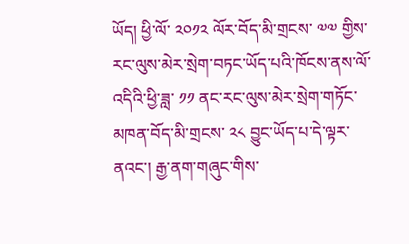ཡོད། ཕྱི་ལོ་ ༢༠༡༢ ལོར་བོད་མི་གྲངས་ ༧༧ གྱིས་རང་ལུས་མེར་སྲེག་བཏང་ཡོད་པའི་ཁོངས་ནས་ལོ་འདིའི་ཕྱི་ཟླ་ ༡༡ ནང་རང་ལུས་མེར་སྲེག་གཏོང་མཁན་བོད་མི་གྲངས་ ༢༨ བྱུང་ཡོད་པ་དེ་ལྟར་ནའང་། རྒྱ་ནག་གཞུང་གིས་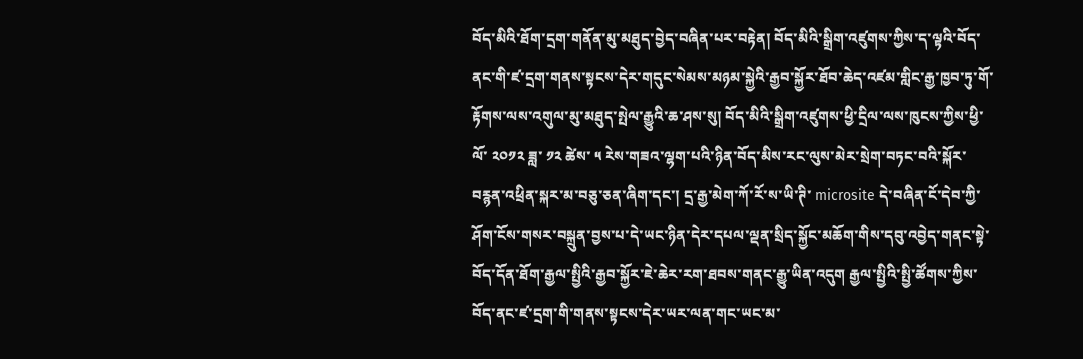བོད་མིའི་ཐོག་དྲག་གནོན་མུ་མཐུད་བྱེད་བཞིན་པར་བརྟེན། བོད་མིའི་སྒྲིག་འཛུགས་ཀྱིས་ད་ལྟའི་བོད་ནང་གི་ཛ་དྲག་གནས་སྟངས་དེར་གདུང་སེམས་མཉམ་སྐྱེའི་རྒྱབ་སྐྱོར་ཐོབ་ཆེད་འཛམ་གླིང་རྒྱ་ཁྱབ་ཏུ་གོ་རྟོགས་ལས་འགུལ་མུ་མཐུད་སྤེལ་རྒྱུའི་ཆ་ཤས་སུ། བོད་མིའི་སྒྲིག་འཛུགས་ཕྱི་དྲིལ་ལས་ཁུངས་ཀྱིས་ཕྱི་ལོ་ ༢༠༡༢ ཟླ་ ༡༢ ཚེས་ ༥ རེས་གཟའ་ལྷག་པའི་ཉིན་བོད་མིས་རང་ལུས་མེར་སྲེག་བཏང་བའི་སྐོར་བརྙན་འཕྲིན་སྐར་མ་བཅུ་ཅན་ཞིག་དང་། དྲ་རྒྱ་མེག་ཀོ་རོ་ས་ཡི་ཊི་ microsite དེ་བཞིན་ངོ་དེབ་ཀྱི་ཤོག་ངོས་གསར་བསྐྲུན་བྱས་པ་དེ་ཡང་ཉིན་དེར་དཔལ་ལྡན་སྲིད་སྐྱོང་མཆོག་གིས་དབུ་འབྱེད་གནང་སྟེ་བོད་དོན་ཐོག་རྒྱལ་སྤྱིའི་རྒྱབ་སྐྱོར་ཇེ་ཆེར་རག་ཐབས་གནང་རྒྱུ་ཡིན་འདུག རྒྱལ་སྤྱིའི་སྤྱི་ཚོགས་ཀྱིས་བོད་ནང་ཛ་དྲག་གི་གནས་སྟངས་དེར་ཡར་ལན་གང་ཡང་མ་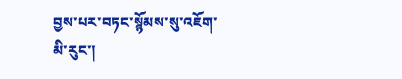བྱས་པར་བཏང་སྙོམས་སུ་འཇོག་མི་རུང་།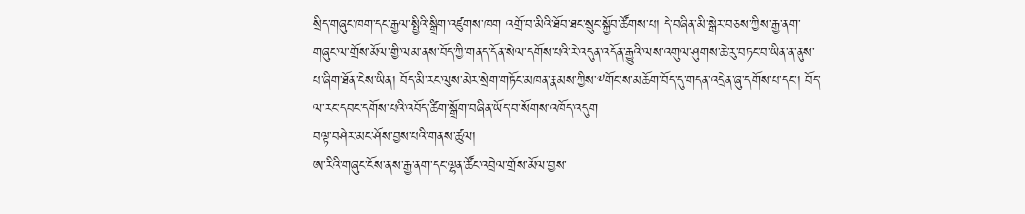སྲིད་གཞུང་ཁག་དང་རྒྱལ་སྤྱིའི་སྒྲིག་འཛུགས་ཁག འགྲོ་བ་མིའི་ཐོབ་ཐང་སྲུང་སྐྱོབ་ཚོགས་པ། དེ་བཞིན་མི་སྒེར་བཅས་ཀྱིས་རྒྱ་ནག་གཞུང་ལ་གྲོས་མོལ་གྱི་ལམ་ནས་བོད་ཀྱི་གནད་དོན་སེལ་དགོས་པའི་རེ་འདུན་འདོན་རྒྱུའི་ལས་འགུལ་ཤུགས་ཆེ་རུ་བཏང་བ་ཡིན་ན་ནུས་པ་ཞིག་ཐོན་ངེས་ཡིན། བོད་མི་རང་ལུས་མེར་སྲེག་གཏོང་མཁན་རྣམས་ཀྱིས་༸གོང་ས་མཆོག་བོད་དུ་གདན་འདྲེན་ཞུ་དགོས་པ་དང་། བོད་ལ་རང་དབང་དགོས་པའི་འབོད་ཚིག་སྒྲོག་བཞིན་ཡོད་བ་སོགས་འཁོད་འདུག
བལྟ་བཤེར་མང་ཤོས་བྱས་པའི་གནས་ཚུལ།
ཨ་རིའི་གཞུང་ངོས་ནས་རྒྱ་ནག་དང་ལྷན་ཚོང་འབྲེལ་གྲོས་མོལ་བྱས་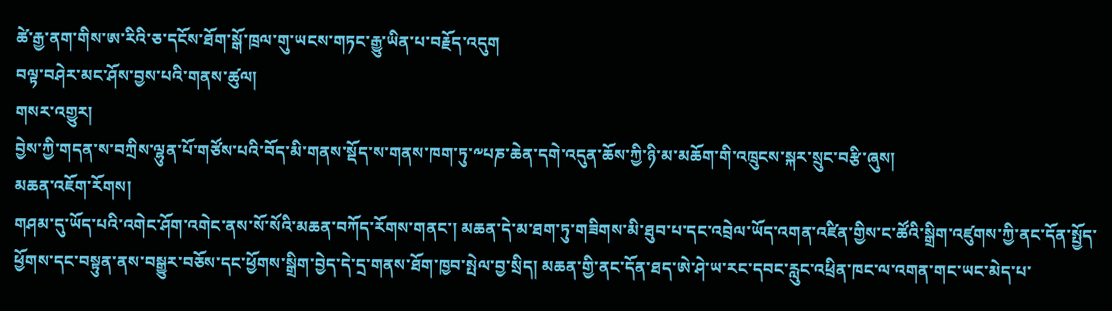ཚེ་རྒྱ་ནག་གིས་ཨ་རིའི་ཅ་དངོས་ཐོག་སྒོ་ཁྲལ་གུ་ཡངས་གཏང་རྒྱུ་ཡིན་པ་བརྗོད་འདུག
བལྟ་བཤེར་མང་ཤོས་བྱས་པའི་གནས་ཚུལ།
གསར་འགྱུར།
བྱེས་ཀྱི་གདན་ས་བཀྲིས་ལྷུན་པོ་གཙོས་པའི་བོད་མི་གནས་སྡོད་ས་གནས་ཁག་ཏུ་༸པཎ་ཆེན་དགེ་འདུན་ཆོས་ཀྱི་ཉི་མ་མཆོག་གི་འཁྲུངས་སྐར་སྲུང་བརྩི་ཞུས།
མཆན་འཇོག་རོགས།
གཤམ་དུ་ཡོད་པའི་འགེང་ཤོག་འགེང་ནས་སོ་སོའི་མཆན་བཀོད་རོགས་གནང་། མཆན་དེ་མ་ཐག་ཏུ་གཟིགས་མི་ཐུབ་པ་དང་འབྲེལ་ཡོད་འགན་འཛིན་གྱིས་ང་ཚོའི་སྒྲིག་འཛུགས་ཀྱི་ནང་དོན་སྤྱོད་ཕྱོགས་དང་བསྟུན་ནས་བསྒྱུར་བཅོས་དང་ཕྱོགས་སྒྲིག་བྱེད་དེ་དྲ་གནས་ཐོག་ཁྱབ་སྤེལ་བྱ་སྲིད། མཆན་གྱི་ནང་དོན་ཐད་ཨེ་ཤེ་ཡ་རང་དབང་རླུང་འཕྲིན་ཁང་ལ་འགན་གང་ཡང་མེད་པ་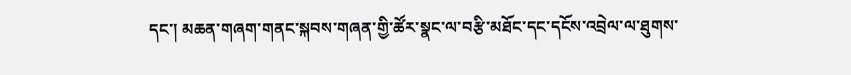དང་། མཆན་གཞག་གནང་སྐབས་གཞན་གྱི་ཚོར་སྣང་ལ་བརྩི་མཐོང་དང་དངོས་འབྲེལ་ལ་ཐུགས་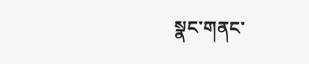སྣང་གནང་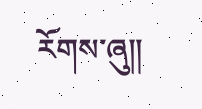རོགས་ཞུ༎